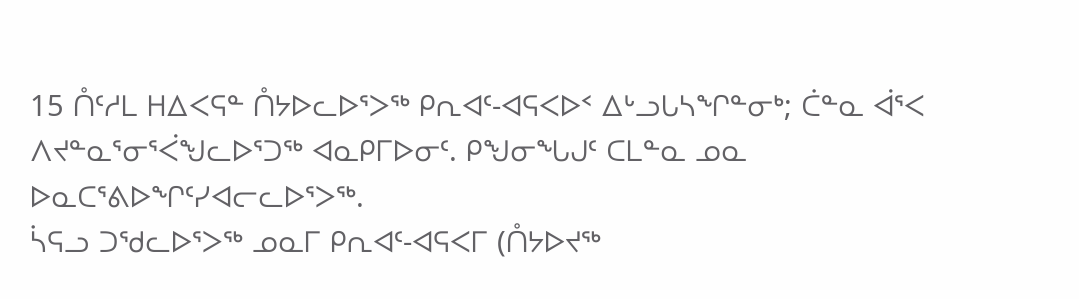15 ᑍᑦᓱᒪ ᕼᐃᐸᕋᓐ ᑍᔭᐅᓚᐅᕐᐳᖅ ᑭᕆᐊᑦ-ᐊᕋᐸᐅᑉ ᐃᒡᓗᒐᓴᖏᓐᓂᒃ; ᑖᓐᓇ ᐋᕐᐸ ᐱᔪᓐᓇᕐᓂᕐᐹᖑᓚᐅᕐᑐᖅ ᐊᓇᑭᒥᐅᓂᑦ. ᑭᖑᓂᖓᒍᑦ ᑕᒪᓐᓇ ᓄᓇ ᐅᓇᑕᕐᕕᐅᖏᑦᓯᐊᓕᓚᐅᕐᐳᖅ.
ᓵᕋᓗ ᑐᖁᓚᐅᕐᐳᖅ ᓄᓇᒥ ᑭᕆᐊᑦ-ᐊᕋᐸᒥ (ᑍᔭᐅᔪᖅ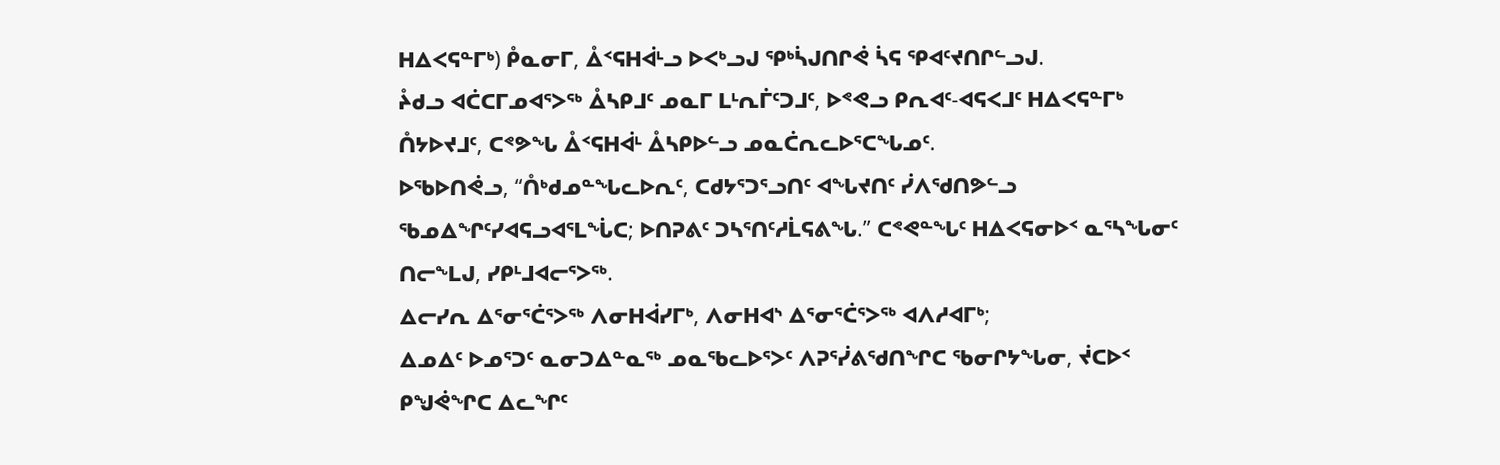ᕼᐃᐸᕋᓐᒥᒃ) ᑬᓇᓂᒥ, ᐂᑉᕋᕼᐋᒻᓗ ᐅᐸᒃᓗᒍ ᕿᒃᓵᒍᑎᒋᕚ ᓵᕋ ᕿᐊᑦᔪᑎᒋᓪᓗᒍ.
ᔧᑯᓗ ᐊᑖᑕᒥᓄᐊᕐᐳᖅ ᐂᓴᑭᒧᑦ ᓄᓇᒥ ᒪᒻᕆᒦᑦᑐᒧᑦ, ᐅᕝᕙᓗ ᑭᕆᐊᑦ-ᐊᕋᐸᒧᑦ ᕼᐃᐸᕋᓐᒥᒃ ᑍᔭᐅᔪᒧᑦ, ᑕᕝᕗᖓ ᐂᑉᕋᕼᐋᒻ ᐂᓴᑭᐅᓪᓗ ᓄᓇᑖᕆᓚᐅᕐᑕᖓᓄᑦ.
ᐅᖃᐅᑎᕚᓗ, “ᑍᒃᑯᓄᓐᖓᓚᐅᕆᑦ, ᑕᑯᔭᕐᑐᕐᓗᑎᑦ ᐊᖓᔪᑎᑦ ᓰᐱᖁᑎᕗᓪᓗ ᖃᓄᐃᖏᑦᓯᐊᕋᓗᐊᕐᒪᖔᑕ; ᐅᑎᕈᕕᑦ ᑐᓴᕐᑎᑦᓱᒫᕋᕕᖓ.” ᑕᕝᕙᓐᖓᑦ ᕼᐃᐸᕋᓂᐅᑉ ᓇᕐᓴᖓᓂᑦ ᑎᓕᖕᒪᒍ, ᓯᑭᒻᒧᐊᓕᕐᐳᖅ.
ᐃᓕᓯᕆ ᐃᕐᓂᕐᑖᕐᐳᖅ ᐱᓂᕼᐋᓯᒥᒃ, ᐱᓂᕼᐊᔅ ᐃᕐᓂᕐᑖᕐᐳᖅ ᐊᐱᓱᐊᒥᒃ;
ᐃᓄᐃᑦ ᐅᓄᕐᑐᑦ ᓇᓂᑐᐃᓐᓇᖅ ᓄᓇᖃᓚᐅᕐᐳᑦ ᐱᕈᕐᓰᕕᖁᑎᖏᑕ ᖃᓂᒋᔭᖓᓂ, ᔫᑕᐅᑉ ᑭᖑᕚᖏᑕ ᐃᓚᖏᑦ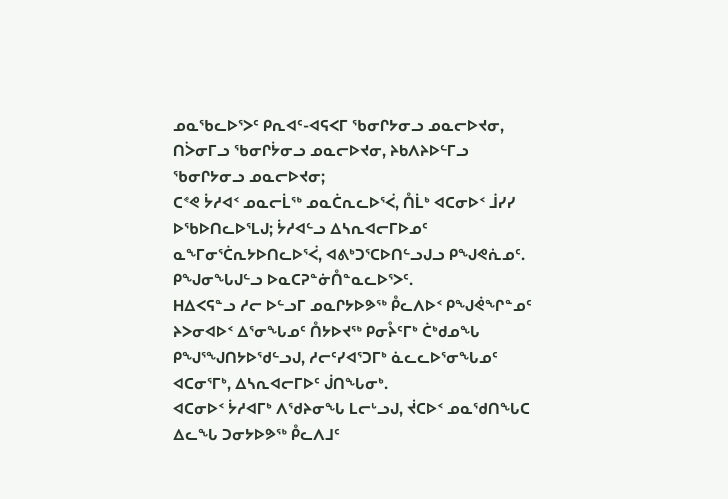ᓄᓇᖃᓚᐅᕐᐳᑦ ᑭᕆᐊᑦ-ᐊᕋᐸᒥ ᖃᓂᒋᔭᓂᓗ ᓄᓇᓕᐅᔪᓂ, ᑎᐴᓂᒥᓗ ᖃᓂᒋᔮᓂᓗ ᓄᓇᓕᐅᔪᓂ, ᔨᑲᐱᔨᐅᓪᒥᓗ ᖃᓂᒋᔭᓂᓗ ᓄᓇᓕᐅᔪᓂ;
ᑕᕝᕙ ᔮᓱᐊᑉ ᓄᓇᓕᒫᖅ ᓄᓇᑖᕆᓚᐅᕐᐹ, ᑍᒫᒃ ᐊᑕᓂᐅᑉ ᒨᓯᓯ ᐅᖃᐅᑎᓚᐅᕐᒪᒍ; ᔮᓱᐊᓪᓗ ᐃᓴᕆᐊᓕᒥᐅᓄᑦ ᓇᖕᒥᓂᕐᑖᕆᔭᐅᑎᓚᐅᕐᐹ, ᐊᕕᒃᑐᕐᑕᐅᑎᓪᓗᒍᓗ ᑭᖑᕙᕇᓄᑦ. ᑭᖑᓂᖓᒍᓪᓗ ᐅᓇᑕᕈᓐᓃᑍᓐᓇᓚᐅᕐᐳᑦ.
ᕼᐃᐸᕋᓐᓗ ᓱᓕ ᐅᓪᓗᒥ ᓄᓇᒋᔭᐅᕗᖅ ᑬᓚᐱᐅᑉ ᑭᖑᕚᖏᓐᓄᑦ ᔨᐳᓂᐊᐅᑉ ᐃᕐᓂᖓᓄᑦ ᑍᔭᐅᔪᖅ ᑭᓂᔧᑦᒥᒃ ᑖᒃᑯᓄᖓ ᑭᖑᕐᖑᑎᔭᐅᖁᓪᓗᒍ, ᓱᓕᑦᓯᐊᕐᑐᒥᒃ ᓈᓚᓚᐅᕐᓂᖓᓄᑦ ᐊᑕᓂᕐᒥᒃ, ᐃᓴᕆᐊᓕᒥᐅᑦ ᒎᑎᖓᓂᒃ.
ᐊᑕᓂᐅᑉ ᔮᓱᐊᒥᒃ ᐱᖁᔨᓂᖓ ᒪᓕᒡᓗᒍ, ᔫᑕᐅᑉ ᓄᓇᖁᑎᖓᑕ ᐃᓚᖓ ᑐᓂᔭᐅᕗᖅ ᑬᓚᐱᒧᑦ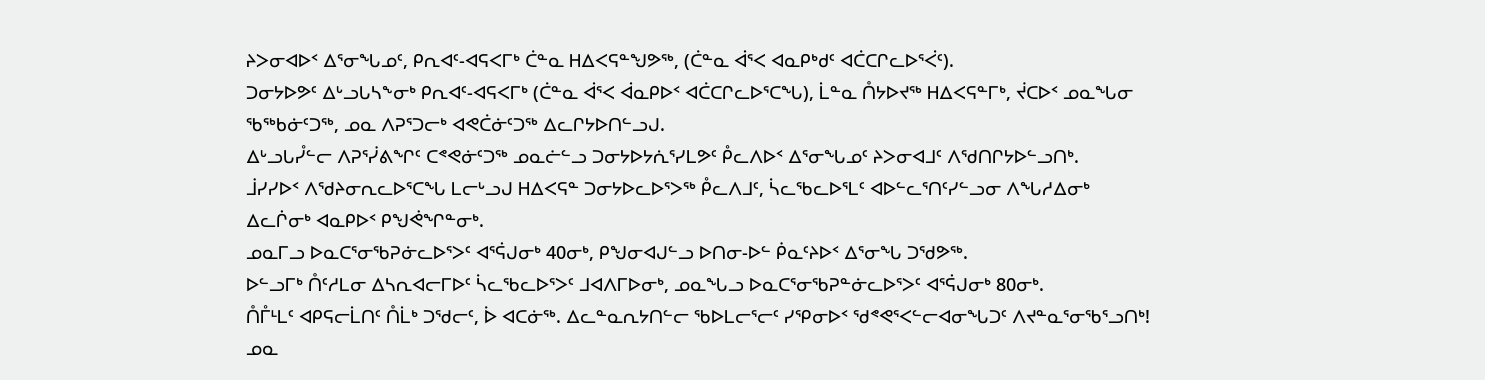ᔨᐳᓂᐊᐅᑉ ᐃᕐᓂᖓᓄᑦ, ᑭᕆᐊᑦ-ᐊᕋᐸᒥᒃ ᑖᓐᓇ ᕼᐃᐸᕋᓐᖑᕗᖅ, (ᑖᓐᓇ ᐋᕐᐸ ᐊᓇᑭᒃᑯᑦ ᐊᑖᑕᒋᓚᐅᕐᐹᑦ).
ᑐᓂᔭᐅᕗᑦ ᐃᒡᓗᒐᓴᖕᓂᒃ ᑭᕆᐊᑦ-ᐊᕋᐸᒥᒃ (ᑖᓐᓇ ᐋᕐᐸ ᐋᓇᑭᐅᑉ ᐊᑖᑕᒋᓚᐅᕐᑕᖓ), ᒫᓐᓇ ᑍᔭᐅᔪᖅ ᕼᐃᐸᕋᓐᒥᒃ, ᔫᑕᐅᑉ ᓄᓇᖓᓂ ᖃᖅᑲᓃᑦᑐᖅ, ᓄᓇ ᐱᕈᕐᑐᓕᒃ ᐊᕙᑖᓃᑦᑐᖅ ᐃᓚᒋᔭᐅᑎᓪᓗᒍ.
ᐃᒡᓗᒐᓮᓪᓕ ᐱᕈᕐᓰᕕᖏᑦ ᑕᕝᕙᓃᑦᑐᖅ ᓄᓇᓖᓪᓗ ᑐᓂᔭᐅᔭᕇᕐᓯᒪᕗᑦ ᑬᓚᐱᐅᑉ ᐃᕐᓂᖓᓄᑦ ᔨᐳᓂᐊᒧᑦ ᐱᖁᑎᒋᔭᐅᓪᓗᑎᒃ.
ᒨᓯᓯᐅᑉ ᐱᖁᔨᓂᕆᓚᐅᕐᑕᖓ ᒪᓕᒡᓗᒍ ᕼᐃᐸᕋᓐ ᑐᓂᔭᐅᓚᐅᕐᐳᖅ ᑬᓚᐱᒧᑦ, ᓵᓚᖃᓚᐅᕐᒪᑦ ᐊᐅᓪᓚᕐᑎᑦᓯᓪᓗᓂ ᐱᖓᓱᐃᓂᒃ ᐃᓚᒌᓂᒃ ᐊᓇᑭᐅᑉ ᑭᖑᕚᖏᓐᓂᒃ.
ᓄᓇᒥᓗ ᐅᓇᑕᕐᓂᖃᕈᓃᓚᐅᕐᐳᑦ ᐊᕐᕌᒍᓂᒃ 40ᓂᒃ, ᑭᖑᓂᐊᒍᓪᓗ ᐅᑎᓂ-ᐅᓪ ᑮᓇᑦᔨᐅᑉ ᐃᕐᓂᖓ ᑐᖁᕗᖅ.
ᐅᓪᓗᒥᒃ ᑍᑦᓱᒪᓂ ᐃᓴᕆᐊᓕᒥᐅᑦ ᓵᓚᖃᓚᐅᕐᐳᑦ ᒧᐊᐱᒥᐅᓂᒃ, ᓄᓇᖓᓗ ᐅᓇᑕᕐᓂᖃᕈᓐᓃᓚᐅᕐᐳᑦ ᐊᕐᕌᒍᓂᒃ 80ᓂᒃ.
ᑍᒤᒻᒪᑦ ᐊᑭᕋᓕᒫᑎᑦ ᑍᒫᒃ ᑐᖁᓕᑦ, ᐆ ᐊᑕᓃᖅ. ᐃᓚᓐᓇᕆᔭᑎᓪᓕ ᖃᐅᒪᓕᕐᓕᑦ ᓯᕿᓂᐅᑉ ᖁᕝᕙᕐᐸᓪᓕᐊᓂᖓᑐᑦ ᐱᔪᓐᓇᕐᓂᖃᕐᓗᑎᒃ! ᓄᓇ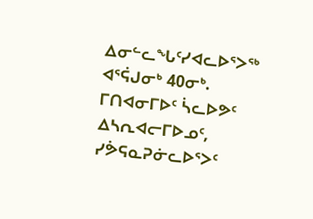ᐃᓂᓪᓚᖓᑦᓯᐊᓚᐅᕐᐳᖅ ᐊᕐᕌᒍᓂᒃ 40ᓂᒃ.
ᒥᑎᐊᓂᒥᐅᑦ ᓵᓚᐅᕗᑦ ᐃᓴᕆᐊᓕᒥᐅᓄᑦ, ᓯᕘᕋᓇᕈᓃᓚᐅᕐᐳᑦ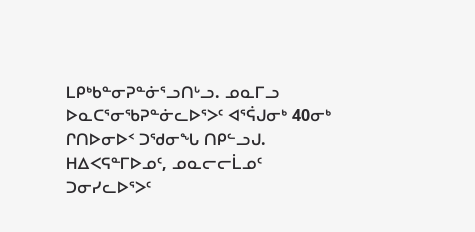ᒪᑭᒃᑲᓐᓂᕈᓐᓃᕐᓗᑎᒡᓗ. ᓄᓇᒥᓗ ᐅᓇᑕᕐᓂᖃᕈᓐᓃᓚᐅᕐᐳᑦ ᐊᕐᕌᒍᓂᒃ 40ᓂᒃ ᒋᑎᐅᓂᐅᑉ ᑐᖁᓂᖓ ᑎᑭᓪᓗᒍ.
ᕼᐃᐸᕋᓐᒥᐅᓄᑦ, ᓄᓇᓕᓕᒫᓄᑦ ᑐᓂᓯᓚᐅᕐᐳᑦ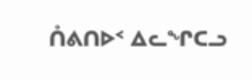ᑍᕕᑎᐅᑉ ᐃᓚᖏᑕᓗ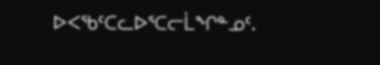ᐅᐸᖃᑦᑕᓚᐅᕐᑕᓕᒫᖏᓐᓄᑦ.